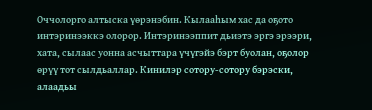Оччолорго алтыска үөрэнэбин. Кылааһым хас да оҕото интэринээккэ олорор. Интэринээппит дьиэтэ эргэ эрээри, хата, сылаас уонна асчыттара үчүгэйэ бэрт буолан, оҕолор өрүү тот сылдьаллар. Кинилэр сотору-сотору бэрэски, алаадьы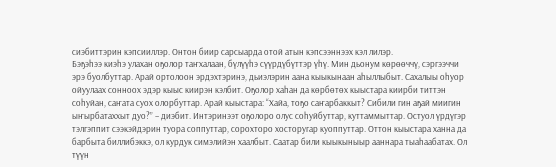сиэбиттэрин кэпсииллэр. Онтон биир сарсыарда отой атын кэпсээннээх кэл лилэр.
Бэҕэһээ киэһэ улахан оҕолор таҥхалаан, бүлүүһэ сүүрдүбүттэр үһү. Мин дьонум көрөөччү, сэргээччи эрэ буолбуттар. Арай ортолоон эрдэхтэринэ, дьиэлэрин аана кыыкынаан аһыллыбыт. Сахалыы оһуор ойуулаах сонноох эдэр кыыс киирэн кэлбит. Оҕолор хаһан да көрбөтөх кыыстара киирби титтэн соһуйан, саҥата суох олорбуттар. Арай кыыстара: “Хайа, тоҕо саҥарбаккыт? Сибили гин аҕай миигин ыҥырбатаххыт дуо?” – диэбит. Интэринээт оҕолоро олус соһуйбуттар, куттаммыттар. Остуол үрдүгэр тэлгэппит сээкэйдэрин туора соппуттар, сорохторо хосторугар куоппуттар. Оттон кыыстара ханна да барбыта биллибэккэ, ол курдук симэлийэн хаалбыт. Саатар били кыыкыныыр ааннара тыаһаабатах. Ол түүн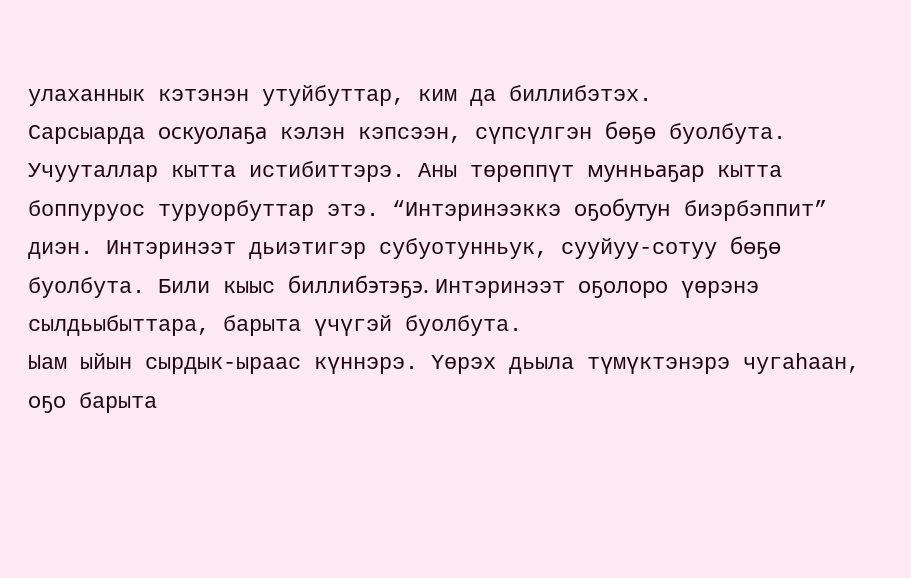улаханнык кэтэнэн утуйбуттар, ким да биллибэтэх.
Сарсыарда оскуолаҕа кэлэн кэпсээн, сүпсүлгэн бөҕө буолбута. Учууталлар кытта истибиттэрэ. Аны төрөппүт мунньаҕар кытта боппуруос туруорбуттар этэ. “Интэринээккэ оҕобутун биэрбэппит” диэн. Интэринээт дьиэтигэр субуотунньук, сууйуу-сотуу бөҕө буолбута. Били кыыс биллибэтэҕэ. Интэринээт оҕолоро үөрэнэ сылдьыбыттара, барыта үчүгэй буолбута.
Ыам ыйын сырдык-ыраас күннэрэ. Үөрэх дьыла түмүктэнэрэ чугаһаан, оҕо барыта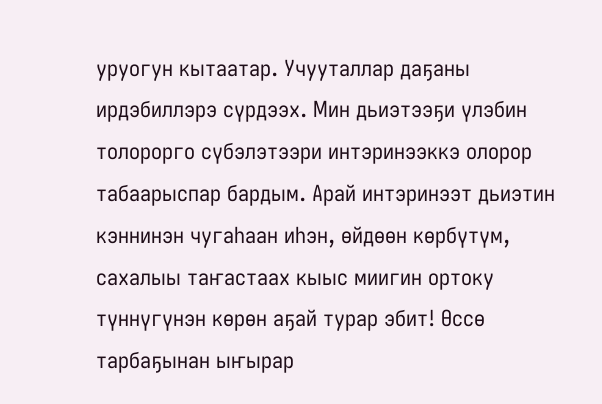уруогун кытаатар. Учууталлар даҕаны ирдэбиллэрэ сүрдээх. Мин дьиэтээҕи үлэбин толорорго сүбэлэтээри интэринээккэ олорор табаарыспар бардым. Арай интэринээт дьиэтин кэннинэн чугаһаан иһэн, өйдөөн көрбүтүм, сахалыы таҥастаах кыыс миигин ортоку түннүгүнэн көрөн аҕай турар эбит! Өссө тарбаҕынан ыҥырар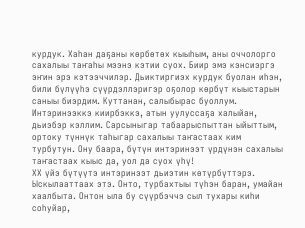курдук. Хаһан даҕаны көрбөтөх кыыһым, аны оччолорго сахалыы таҥаһы мээнэ кэтии суох. Биир эмэ кэнсиэргэ эҥин эрэ кэтээччилэр. Дьиктиргиэх курдук буолан иһэн, били бүлүүһэ сүүрдэллэригэр оҕолор көрбүт кыыстарын саныы биэрдим. Куттанан, салыбырас буоллум. Интэринээккэ киирбэккэ, атын уулуссаҕа халыйан, дьиэбэр кэллим. Сарсыныгар табаарыспыттан ыйыттым, ортоку түннүк таһыгар сахалыы таҥастаах ким турбутун. Ону баара, бүтүн интэринээт үрдүнэн сахалыы таҥастаах кыыс да, уол да суох үһү!
ХХ үйэ бүтүүтэ интэринээт дьиэтин көтүрбүттэрэ. Ыскылааттаах этэ. Онто, турбахтыы түһэн баран, умайан хаалбыта. Онтон ыла бу сүүрбэччэ сыл тухары киһи соһуйар,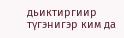дьиктиргиир түгэнигэр ким да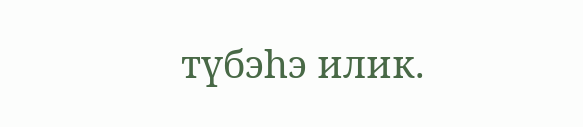түбэһэ илик.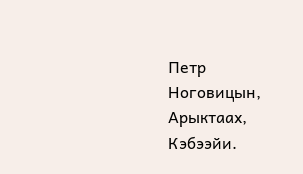Петр Ноговицын, Арыктаах, Кэбээйи.